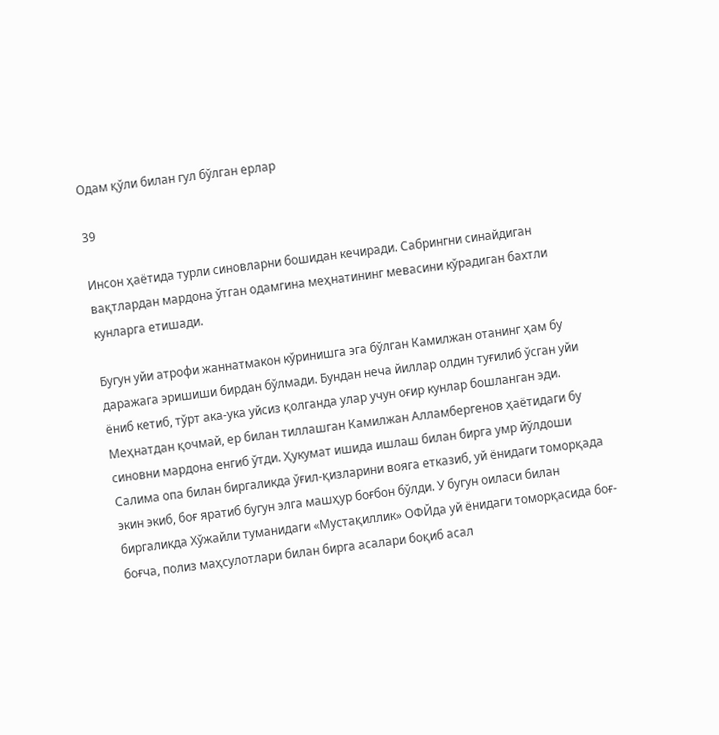Одам қўли билан гул бўлган ерлар

39

Инсон ҳаётида турли синовларни бошидан кечиради. Сабрингни синайдиган вақтлардан мардона ўтган одамгина меҳнатининг мевасини кўрадиган бахтли кунларга етишади.

Бугун уйи атрофи жаннатмакон кўринишга эга бўлган Камилжан отанинг ҳам бу даражага эришиши бирдан бўлмади. Бундан неча йиллар олдин туғилиб ўсган уйи ёниб кетиб, тўрт ака-ука уйсиз қолганда улар учун оғир кунлар бошланган эди. Меҳнатдан қочмай, ер билан тиллашган Камилжан Алламбергенов ҳаётидаги бу синовни мардона енгиб ўтди. Ҳукумат ишида ишлаш билан бирга умр йўлдоши Салима опа билан биргаликда ўғил-қизларини вояга етказиб, уй ёнидаги томорқада экин экиб, боғ яратиб бугун элга машҳур боғбон бўлди. У бугун оиласи билан биргаликда Хўжайли туманидаги «Мустақиллик» ОФЙда уй ёнидаги томорқасида боғ-боғча, полиз маҳсулотлари билан бирга асалари боқиб асал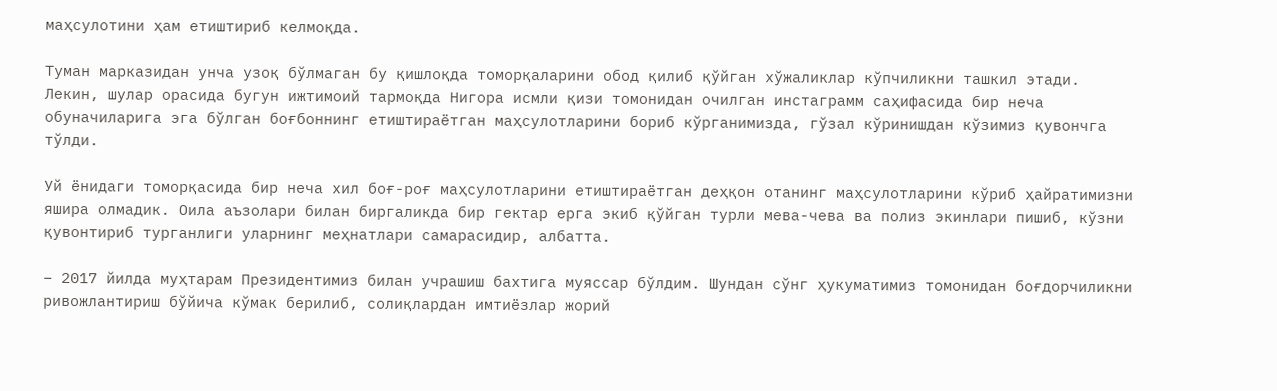маҳсулотини ҳам етиштириб келмоқда.

Туман марказидан унча узоқ бўлмаган бу қишлоқда томорқаларини обод қилиб қўйган хўжаликлар кўпчиликни ташкил этади. Лекин, шулар орасида бугун ижтимоий тармоқда Нигора исмли қизи томонидан очилган инстаграмм саҳифасида бир неча обуначиларига эга бўлган боғбоннинг етиштираётган маҳсулотларини бориб кўрганимизда, гўзал кўринишдан кўзимиз қувончга тўлди.

Уй ёнидаги томорқасида бир неча хил боғ-роғ маҳсулотларини етиштираётган деҳқон отанинг маҳсулотларини кўриб ҳайратимизни яшира олмадик. Оила аъзолари билан биргаликда бир гектар ерга экиб қўйган турли мева-чева ва полиз экинлари пишиб, кўзни қувонтириб турганлиги уларнинг меҳнатлари самарасидир, албатта.

– 2017 йилда муҳтарам Президентимиз билан учрашиш бахтига муяссар бўлдим. Шундан сўнг ҳукуматимиз томонидан боғдорчиликни ривожлантириш бўйича кўмак берилиб, солиқлардан имтиёзлар жорий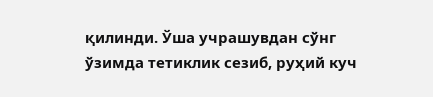қилинди. Ўша учрашувдан сўнг ўзимда тетиклик сезиб, руҳий куч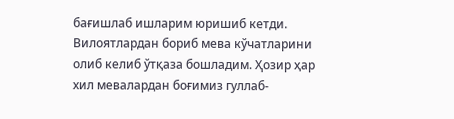бағишлаб ишларим юришиб кетди. Вилоятлардан бориб мева кўчатларини олиб келиб ўтқаза бошладим. Ҳозир ҳар хил мевалардан боғимиз гуллаб-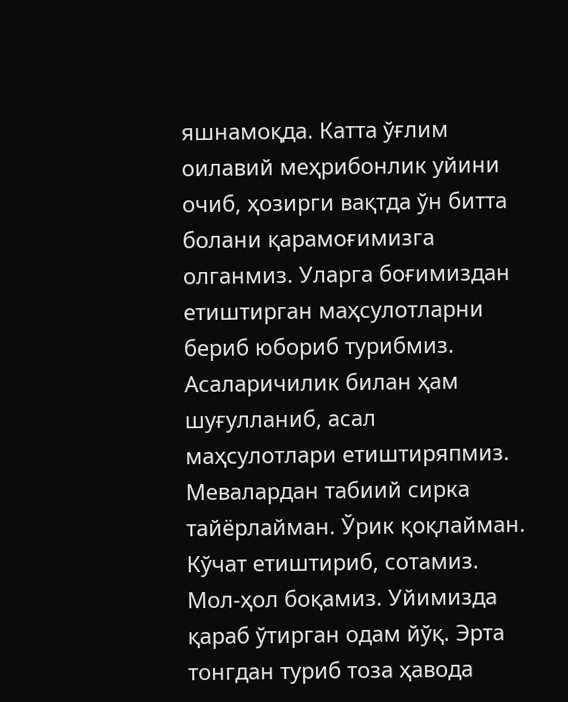яшнамоқда. Катта ўғлим оилавий меҳрибонлик уйини очиб, ҳозирги вақтда ўн битта болани қарамоғимизга олганмиз. Уларга боғимиздан етиштирган маҳсулотларни бериб юбориб турибмиз. Асаларичилик билан ҳам шуғулланиб, асал маҳсулотлари етиштиряпмиз. Мевалардан табиий сирка тайёрлайман. Ўрик қоқлайман. Кўчат етиштириб, сотамиз. Мол-ҳол боқамиз. Уйимизда қараб ўтирган одам йўқ. Эрта тонгдан туриб тоза ҳавода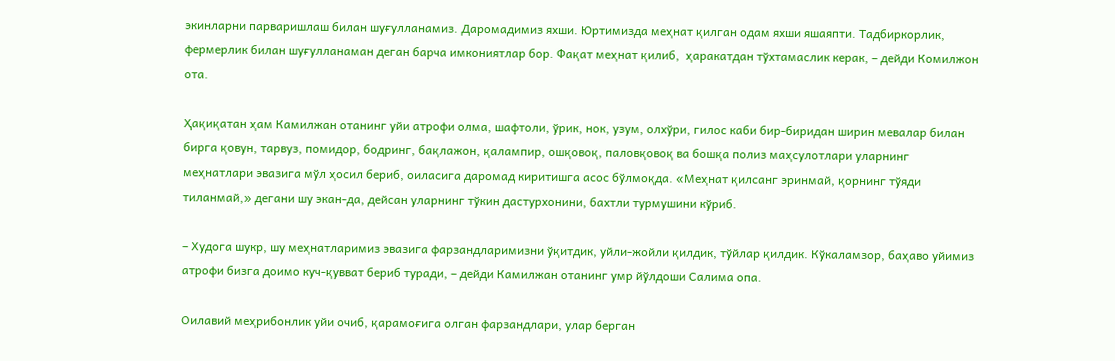экинларни парваришлаш билан шуғулланамиз. Даромадимиз яхши. Юртимизда меҳнат қилган одам яхши яшаяпти. Тадбиркорлик, фермерлик билан шуғулланаман деган барча имкониятлар бор. Фақат меҳнат қилиб,  ҳаракатдан тўхтамаслик керак, – дейди Комилжон ота.

Ҳақиқатан ҳам Камилжан отанинг уйи атрофи олма, шафтоли, ўрик, нок, узум, олхўри, гилос каби бир-биридан ширин мевалар билан бирга қовун, тарвуз, помидор, бодринг, бақлажон, қалампир, ошқовоқ, паловқовоқ ва бошқа полиз маҳсулотлари уларнинг меҳнатлари эвазига мўл ҳосил бериб, оиласига даромад киритишга асос бўлмоқда. «Меҳнат қилсанг эринмай, қорнинг тўяди тиланмай,» дегани шу экан-да, дейсан уларнинг тўкин дастурхонини, бахтли турмушини кўриб.

– Худога шукр, шу меҳнатларимиз эвазига фарзандларимизни ўқитдик, уйли-жойли қилдик, тўйлар қилдик. Кўкаламзор, баҳаво уйимиз атрофи бизга доимо куч-қувват бериб туради, – дейди Камилжан отанинг умр йўлдоши Салима опа.

Оилавий меҳрибонлик уйи очиб, қарамоғига олган фарзандлари, улар берган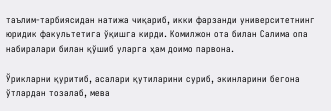таълим-тарбиясидан натижа чиқариб, икки фарзанди университетнинг юридик факультетига ўқишга кирди. Комилжон ота билан Салима опа набиралари билан қўшиб уларга ҳам доимо парвона.

Ўрикларни қуритиб, асалари қутиларини суриб, экинларини бегона ўтлардан тозалаб, мева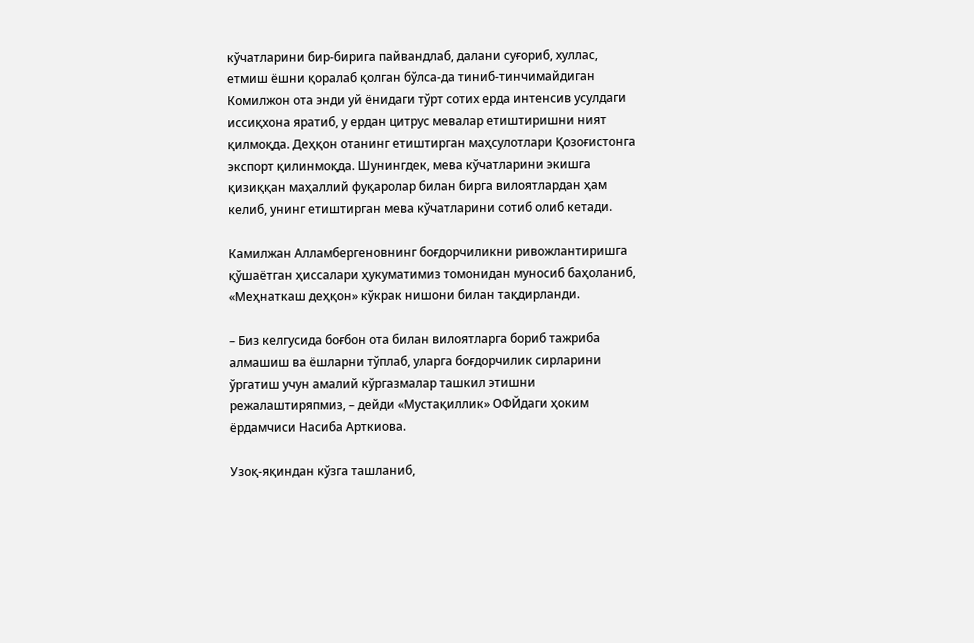кўчатларини бир-бирига пайвандлаб, далани суғориб, хуллас, етмиш ёшни қоралаб қолган бўлса-да тиниб-тинчимайдиган Комилжон ота энди уй ёнидаги тўрт сотих ерда интенсив усулдаги иссиқхона яратиб, у ердан цитрус мевалар етиштиришни ният қилмоқда. Деҳқон отанинг етиштирган маҳсулотлари Қозоғистонга экспорт қилинмоқда. Шунингдек, мева кўчатларини экишга қизиққан маҳаллий фуқаролар билан бирга вилоятлардан ҳам келиб, унинг етиштирган мева кўчатларини сотиб олиб кетади.

Камилжан Алламбергеновнинг боғдорчиликни ривожлантиришга қўшаётган ҳиссалари ҳукуматимиз томонидан муносиб баҳоланиб, «Меҳнаткаш деҳқон» кўкрак нишони билан тақдирланди.

– Биз келгусида боғбон ота билан вилоятларга бориб тажриба алмашиш ва ёшларни тўплаб, уларга боғдорчилик сирларини ўргатиш учун амалий кўргазмалар ташкил этишни режалаштиряпмиз, – дейди «Мустақиллик» ОФЙдаги ҳоким ёрдамчиси Насиба Арткиова.

Узоқ-яқиндан кўзга ташланиб,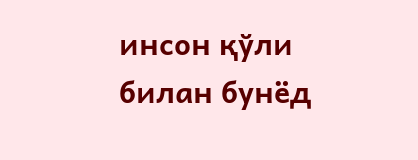инсон қўли билан бунёд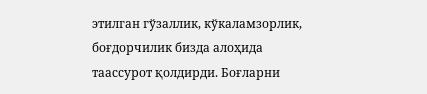этилган гўзаллик, кўкаламзорлик, боғдорчилик бизда алоҳида таассурот қолдирди. Боғларни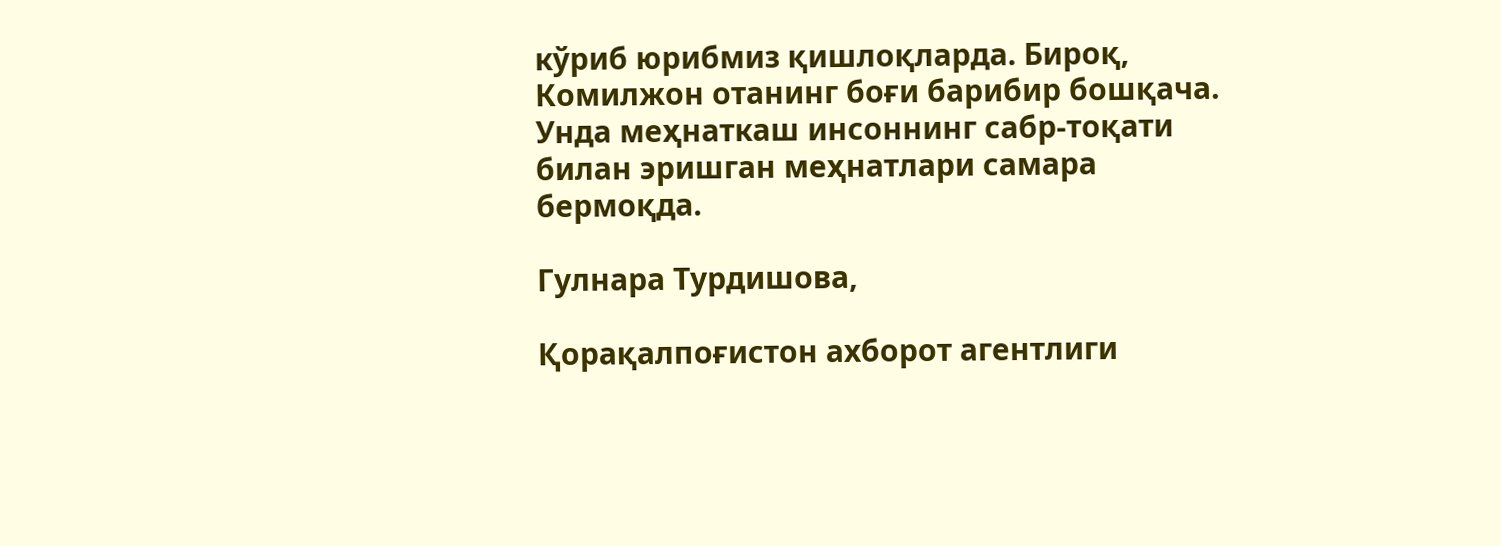кўриб юрибмиз қишлоқларда. Бироқ, Комилжон отанинг боғи барибир бошқача. Унда меҳнаткаш инсоннинг сабр-тоқати билан эришган меҳнатлари самара бермоқда.

Гулнара Турдишова,

Қорақалпоғистон ахборот агентлиги